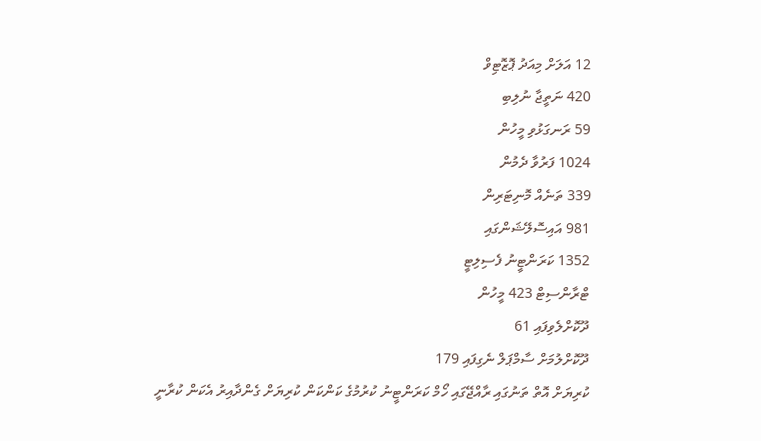12 އަލަށް މިއަދު ޕޮޒޮޓިވް
420 ނަތީޖާ ނުލިބި
59 ރަނގަޅުވި މީހުން
1024 ފަރުވާ ދެމުން
339 ތަނެއް މޮނިޓަރިން
981 އައިސޮލޭޝަންގައި
1352 ކަރަންޓީނު ފެސިލިޓީ
ޓްރާންސިޓް 423 މީހުން
ދޫކޮށްލެވިފައި 61
ދޫކޮށްލުމަށް ސާމްޕަލް ނެގިފައި 179
ކުރިޔަށް އޮތް ތަނުގައި ރާއްޖޭގައި ހޯމް ކަރަންޓީނު ކުރުމުގެ ކަންކަން ކުރިޔަށް ގެންދާއިރު އެކަން ކުރާނީ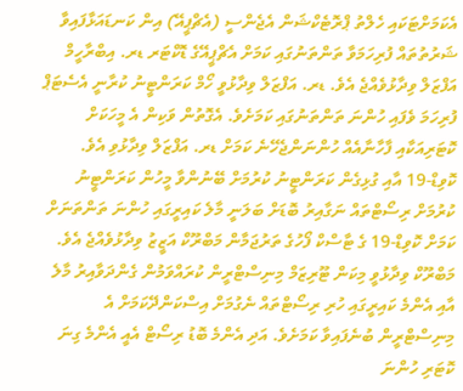އެކަމަށްޓަކައި ހެލްތު ޕްރޮޓެކްޝަން އެޖެންސީ (އެޗްޕީއޭ) އިން ކަނޑައަޅާފައިވާ ޝަރުތުތައް ފުރިހަމަވާ ތަންތަނުގައި ކަމަށް އެޗްޕީއޭގެ ޑޮކްޓަރ ޑރ. އިބްރާހީމް އަފްޒަލް ވިދާޅުވެއްޖެ އެވެ. ޑރ. އަފްޒަލް ވިދާޅުވީ ހޯމް ކަރަންޓީނު ކުރާނީ އެސެޓަޕް ފުރިހަމަ ވެފައި ހުންނަ ތަންތަނުގައި ކަމަށެވެ. އެގޮތުން ވަކިން އެ މީހަކަށް ކޮޓަރިއަކާއި ފާހާނާއެއް ހުންނަންޖެހޭނެ ކަމަށް ޑރ. އަފްޒަލް ވިދާޅުވި އެވެ.
ކޮވިޑް-19 އާއި ގުޅިގެން ކަރަންޓީނު ކުރުމަށް ބޭނުންވާ މީހުން ކަރަންޓީނު ކުރުމަށް ރިސޯޓްތައް ނަގާއިރު ބޮޑަށް ބަލަނީ މާލެ ކައިރީގައި ހުންނަ ތަންތަނަށް ކަމަށް ކޮވިޑް-19 ގެ ޓާސްކް ފޯހުގެ ތަރުޖަމާން މަބްރޫކް އަޒީޒު ވިދާޅުވެއްޖެ އެވެ. މަބްރޫކް ވިދާޅުވީ މިކަން ޓޫރިޒަމް މިނިސްޓްރީން ކުރައްވަމުން ގެންދަވާއިރު މާލެ އާއި އެންމެ ކައިރީގައި ހުރި ރިސޯޓްތައް ނެގުމަށް އިސްކަންދޭކަމަށް އެ މިނިސްޓްރީން ބުނެފައިވާ ކަމަށެވެ. އަދި އެންމެ ބޮޑު ރިސޯޓް އެއީ އެންމެ ގިނަ ކޮޓަރި ހުންނަ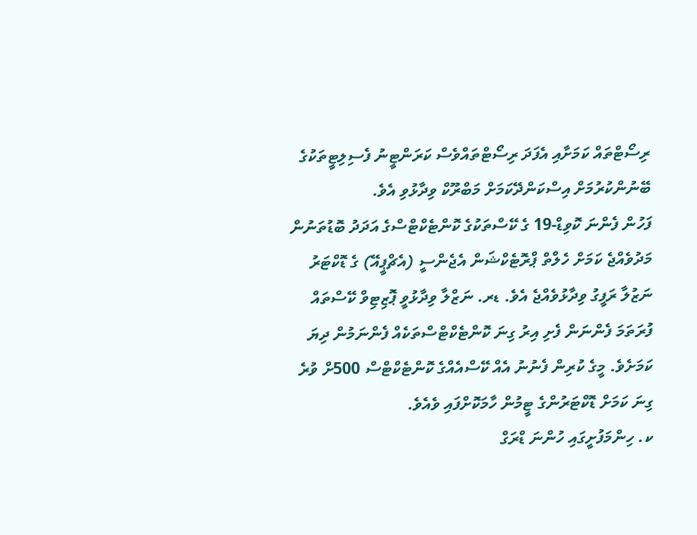ރިސޯޓްތައް ކަމަށާއި އެފަދަ ރިސޯޓްތައްވެސް ކަރަންޓީނު ފެސިލިޓީތަކުގެ ބޭނުންކުރުމަށް އިސްކަންދޭކަމަށް މަބްރޫކް ވިދާޅުވި އެވެ.
ފަހުން ފެންނަ ކޮވިޑް-19 ގެ ކޭސްތަކުގެ ކޮންޓެކްޓްސްގެ އަދަދު ބޮޑުތަނުން މަދުވެއްޖެ ކަމަށް ހެލްތް ޕްރޮޓެކްޝަން އެޖެންސީ (އެޗްޕީއޭ) ގެ ޑޮކްޓަރު ނަޒުލާ ރަފީގު ވިދާޅުވެއްޖެ އެވެ. ޑރ. ނަޒްލާ ވިދާޅުވީ ޕޮޒިޓިވް ކޭސްތައް ފުރަތަމަ ފެންނަން ފެށި އިރު ގިނަ ކޮންޓެކްޓްސްތަކެއް ފެންނަމުން ދިޔަ ކަމަށެވެ. މީގެ ކުރިން ފެނުނު އެއް ކޭސްއެއްގެ ކޮންޓެކްޓްސް 500ށް ވުރެ ގިނަ ކަމަށް ޑޮކްޓަރުންގެ ޓީމުން ހާމަކޮށްފައި ވެއެވެ.
ކ. ހިންމަފުށީގައި ހުންނަ ޑްރަގް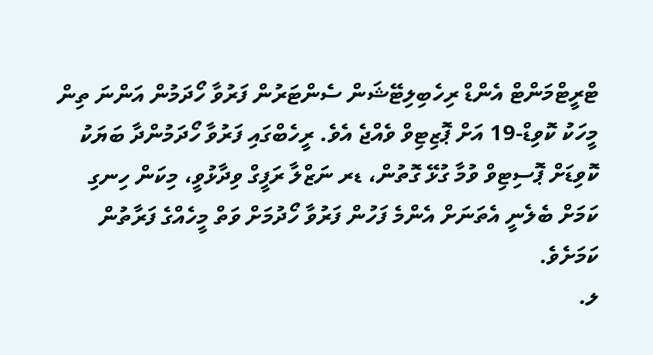ޓްރީޓްމަންޓް އެންޑް ރިހެބިލިޓޭޝަން ސެންޓަރުން ފަރުވާ ހޯދަމުން އަންނަ ތިން މީހަކު ކޮވިޑް-19 އަށް ޕޮޒިޓިވް ވެއްޖެ އެވެ. ރީހެބްގައި ފަރުވާ ހޯދަމުންދާ ބަޔަކު ކޮވިޑަށް ޕޮސިޓިވް ވުމާ ގުޅޭ ގޮތުން، ޑރ ނަޒްލާ ރަފީގް ވިދާޅުވީ، މިކަން ހިނގި ކަމަށް ބެލެނީ އެތަނަށް އެންމެ ފަހުން ފަރުވާ ހޯދުމަށް ވަތް މީހެއްގެ ފަރާތުން ކަމަށެވެ.
ލ.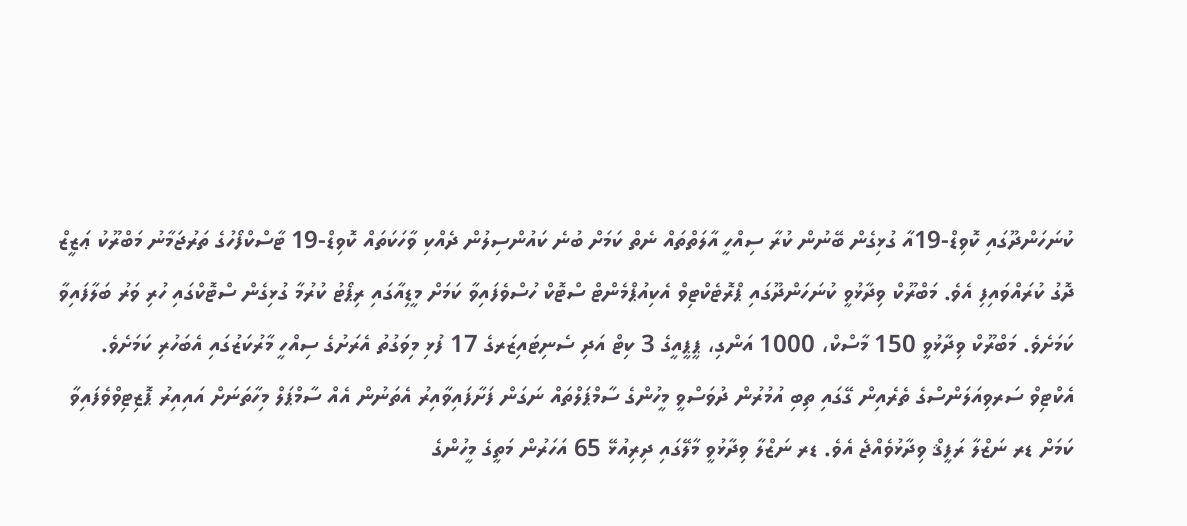ކުނަހަންދޫގައި ކޮވިޑް-19އާ ގުޅިގެން ބޭނުން ކުރާ ސިއްހީ އާލަތްތައް ނެތް ކަމަށް ބުނެ ކައުންސިލުން ދެއްކި ވާހަކަތައް ކޮވިޑް-19 ޓާސްކްފޯހުގެ ތަރުޖަމާނު މަބްރޫކު ޢަޒީޒް ދޮގު ކުރައްވައިފި އެވެ. މަބްރޫކް ވިދާޅުވީ ކުނަހަންދޫގައި ޕްރޮޓެކްޓިވް އެކިއުޕްމެންޓް ސްޓޮކް ހުސްވެފައިވާ ކަމަށް މީޑިއާގައި ރިޕޯޓު ކުރުމާ ގުޅިގެން ސްޓޮކްގައި ހުރި ވަރު ބަލާފައިވާ ކަމަށެވެ. މަބްރޫކް ވިދާޅުވީ 150 މާސްކް، 1000 އަންގި، ޕީޕީއީގެ 3 ކިޓް އަދި ސެނިޓައިޒަރގެ 17 ފުޅި މިވަގުތު އެރަށުގެ ސިއްހީ މާރުކަޒުގައި އެބަހުރި ކަމަށެވެ.
އެކްޓިވް ސަރވިއަލަންސްގެ ތެރެއިން ގޭގައި ތިބި އުމުރުން ދުވަސްވީ މީހުންގެ ސާމްޕަލްތައް ނަގަން ފަށާފައިވާއިރު އެތަނުން އެއް ސާމްޕަލް މިހާތަނަށް އައިއިރު ޕޮޒިޓިވްވެފައިވާ ކަމަށް ޑރ ނަޒްލާ ރަފީޤް ވިދާޅުވެއްޖެ އެވެ. ޑރ ނަޒްލާ ވިދާޅުވީ މާލޭގައި ދިރިއުޅޭ 65 އަހަރުން މަތީގެ މީހުންގެ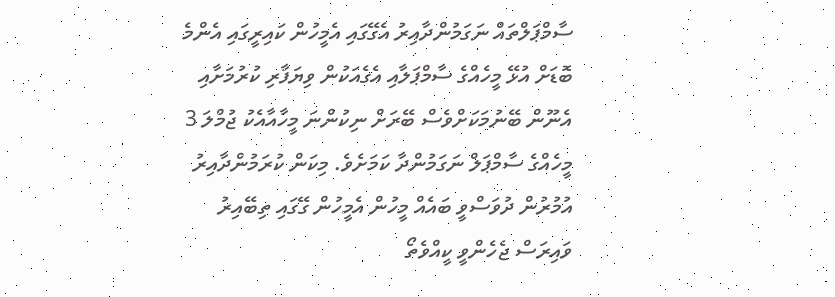ސާމްޕަލްތައް ނަގަމުންދާއިރު އެގޭގައި އެމީހުން ކައިރީގައި އެންމެ ބޮޑަށް އުޅޭ މީހެއްގެ ސާމްޕަލާއި އެގެއަކުން ވިޔަފާރި ކުރުމަށާއި އެނޫން ބޭނުމަކަށްވެސް ބޭރަށް ނިކުންނަ މީހާއާއެކު ޖުމްލަ 3 މީހެއްގެ ސާމްޕަލް ނަގަމުންދާ ކަމަށެވެ. މިކަން ކުރަމުންދާއިރު އުމުރުން ދުވަސްވީ ބައެއް މީހުން އެމީހުން ގޭގައި ތިބޭއިރު ވައިރަސް ޖެހެންވީ ކީއްވެތޯ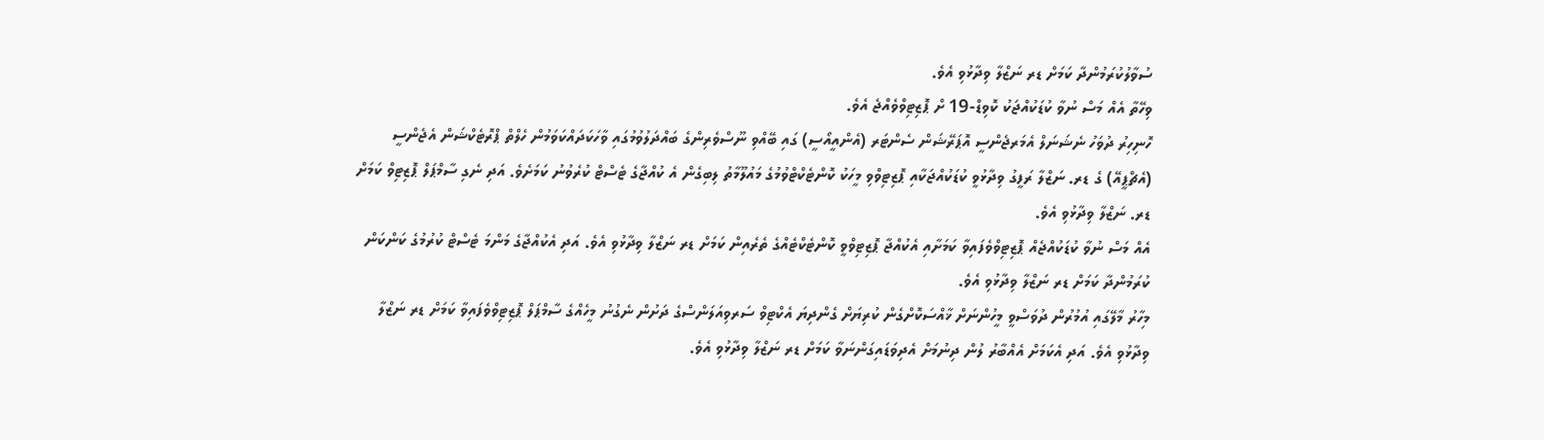ސުވާލުކުރަމުންދާ ކަމަށް ޑރ ނަޒްލާ ވިދާޅުވި އެވެ.
ވިހޭތާ އެއް މަސް ނުވާ ކުޑަކުއްޖަކު ކޮވިޑް-19 ށް ޕޮޒިޓިވްވެއްޖެ އެވެ.
ހޮނިހިރު ދުވަހު ނެޝަނަލް އެމަރޖެންސީ އޮޕަރޭޝަން ސެންޓަރ (އެންއީއޯސީ) ގައި ބޭއްވި ނޫސްވެރިންގެ ބައްދަލުވުމުގައި ވާހަކަދައްކަވަމުން ހެލްތް ޕްރޮޓެކްޝަން އެޖެންސީ (އެޗްޕީއޭ) ގެ ޑރ. ނަޒްލާ ރަފީގު ވިދާޅުވީ ކުޑަކުއްޖަކާއި ޕޮޒިޓިވްވި މީހަކު ކޮންޓެކްޓްވުމުގެ މައުލޫމާތު ލިބިގެން އެ ކުއްޖާގެ ޓެސްޓް ކުރެވުނު ކަމަށެވެ. އަދި ނެގި ސާމްޕަލް ޕޮޒިޓިވް ކަމަށް ޑރ. ނަޒްލާ ވިދާޅުވި އެވެ.
އެއް މަސް ނުވާ ކުޑަކުއްޖެއް ޕޮޒިޓިވްވެފައިވާ ކަމަށާއި އެކުއްޖާ ޕޮޒިޓިވްވީ ކޮންޓެކްޓެއްގެ ތެރެއިން ކަމަށް ޑރ ނަޒްލާ ވިދާޅުވި އެވެ. އަދި އެކުއްޖާގެ މަންމަ ޓެސްޓް ކުރުމުގެ ކަންކަން ކުރަމުންދާ ކަމަށް ޑރ ނަޒްލާ ވިދާޅުވި އެވެ.
މިހާރު މާލޭގައި އުމުރުން ދުވަސްވީ މީހުންނަށް ޚާއްސަކޮށްގެން ކުރިޔަށް ގެންދިޔަ އެކްޓިވް ސަރވިއަލަންސްގެ ދަށުން ނެގުނު މީހެއްގެ ސާމްޕަލް ޕޮޒިޓިވްވެފައިވާ ކަމަށް ޑރ ނަޒްލާ ވިދާޅުވި އެވެ. އަދި އެކަމަށް އެއްބާރު ލުން ދިނުމަށް އެދިވަޑައިގަންނަވާ ކަމަށް ޑރ ނަޒްލާ ވިދާޅުވި އެވެ.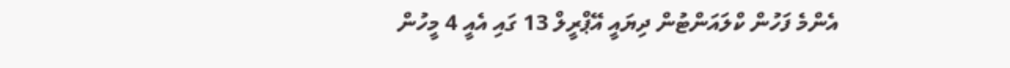އެންމެ ފަހުން ކްލައަންޓުން ދިޔައީ އޭޕްރީލް 13 ގައި އެއީ 4 މީހުން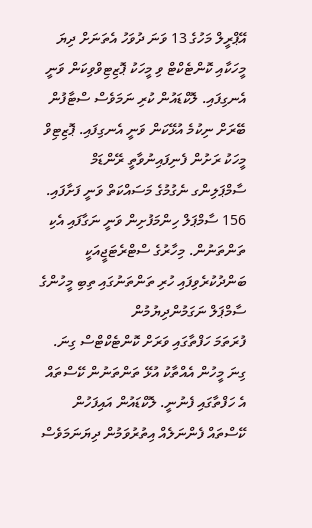އޭޕްރީލް މަހުގެ 13 ވަނަ ދުވަހު އެތަނަށް ދިޔަ މީހަކާއި ކޮންޓެކްޓް ވި މީހަކު ޕޮޒިޓިވްވިކަން ވަނީ އެނގިފައި. ލޮކްޑައުން ކުރި ނަމަވެސް ސްޓާފުން ބޭރަށް ނިކުމެ އުޅޭކަން ވަނީ އެނގިފައި. ޕޮޒިޓިވް މީހަކު ރަށުން ފެނިފައިނުވާތީ ރޭންޑަމް ސާމްޕަލިންގ ނެގުމުގެ މަސައްކަތް ވަނީ ފަށާފައި. 156 ސާމްޕަލް ހިންމަފުށިން ވަނީ ނަގާފައި އެކި ތަންތަނުން. މިހާރުގެ ސްޓްރެޓަޖީއަކީ ބަންދުކުރެވިފައި ހުރި ތަންތަނުގައި ތިބި މީހުންގެ ސާމްޕަލް ނަގަމުންދިޔުމުން
ފުރަތަމަ ހަފްތާގައި ވަރަށް ކޮންޓެކްޓްސް ގިނަ. ގިނަ މީހުން އެއްތާކު އުޅޭ ތަންތަނުން ކޭސްތައް އެ ހަފްތާގައި ފެނުނީ. ލޮކްޑައުން އައިފަހުން ކޭސްތައް ފެންނަލެއް އިތުރުވަމުން ދިޔަނަމަވެސް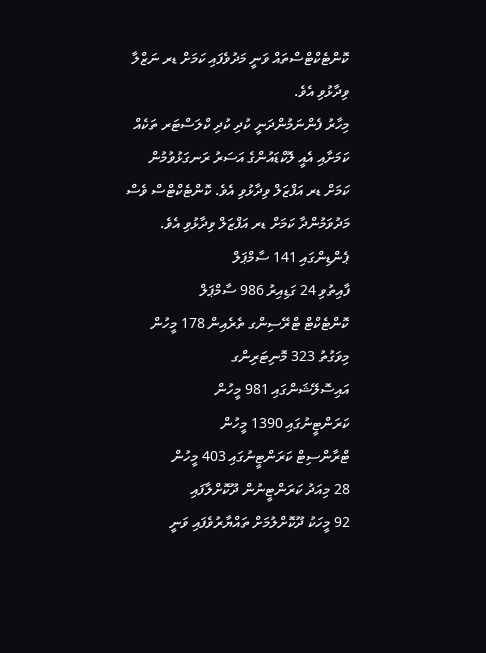ކޮންޓެކްޓްސްތައް ވަނީ މަދުވެފައި ކަމަށް ޑރ ނަޒްލާ ވިދާޅުވި އެވެ.
މިހާރު ފެންނަމުންދަނީ ކުދި ކުދި ކްލަސްޓަރ ތަކެއް ކަމަށާއި އެއީ ލޮކްޑައުންގެ އަސަރު ރަނގަޅުވުމުން ކަމަށް ޑރ އަފްޒަލް ވިދާޅުވި އެވެ. ކޮންޓެކްޓްސް ވެސް މަދުވަމުންދާ ކަމަށް ޑރ އަފްޒަލް ވިދާޅުވި އެވެ.
ޕެންޑިންގައި 141 ސާމްޕަލް
ފާއިތުވި 24 ގަޑިއިރު 986 ސާމްޕަލް
ކޮންޓެކްޓް ޓްރޭސިންގ ތެރެއިން 178 މީހުން
މިވަގުތު 323 މޮނިޓަރިންގ
އައިސޮލޭޝަންގައި 981 މީހުން
ކަރަންޓީނުގައި 1390 މީހުން
ޓްރާންސިޓް ކަރަންޓީނުގައި 403 މީހުން
28 މިއަދު ކަރަންޓީނުން ދޫކޮށްލާފައި
92 މީހަކު ދޫކޮށްލުމަށް ތައްޔާރުވެފައި ވަނީ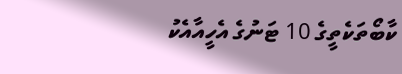ކާބޯތަކެތީގެ 10 ޓަނުގެ އެހީއާއެކު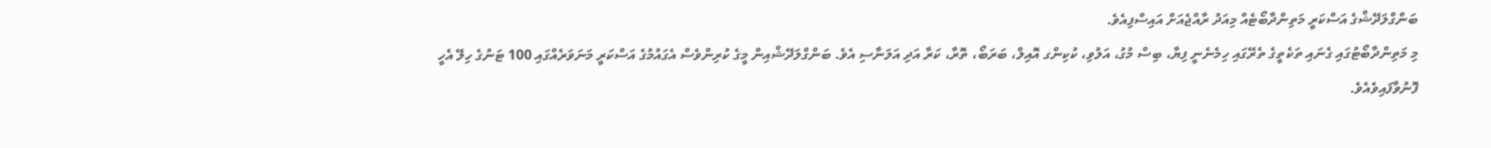ބަންގްލަދޭޝްގެ އަސްކަރީ މަތިންދާބޯޓެއް މިއަދު ރާއްޖެއަށް އައިސްފިއެވެ.
މި މަތިންދާބޯޓުގައި ގެނައި ތަކެތީގެ ތެރޭގައި ހިމެނެނީ ފިޔާ، ބިސް މުގު، އަލުވި، ކުކިންގ އޮއިލް، ބަރަބޯ، ތޮރާ، ކަރާ އަދި އަލަނާސި އެވެ. ބަންގްލަދޭޝްއިން މީގެ ކުރިންވެސް އެގައުމުގެ އަސްކަރީ މަނަވަރެއްގައި 100 ޓަނުގެ ހިލޭ އެހީ ފޮނުވާފައިވެއެވެ.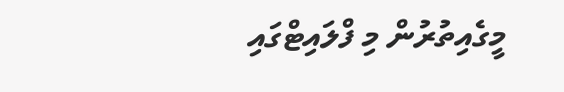މީގެއިތުރުން މި ފްލައިޓްގައި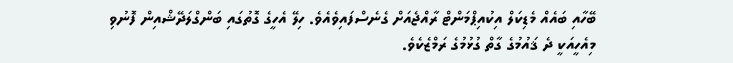ބޭހާއި ބައެއް މެޑިކަލް އިކުއިޕްމަންޓް ރާއްޖެއަށް ގެނެސްފައިވެއެވެ. ހިލޭ އެހީގެ ގޮތުގައި ބަންގްލަދޭޝްއިން ފޮނުވި މިއެހީއަކީ ދެ ޤައުމުގެ ގާތް ގުޅުމުގެ ރަމްޒެކެވެ.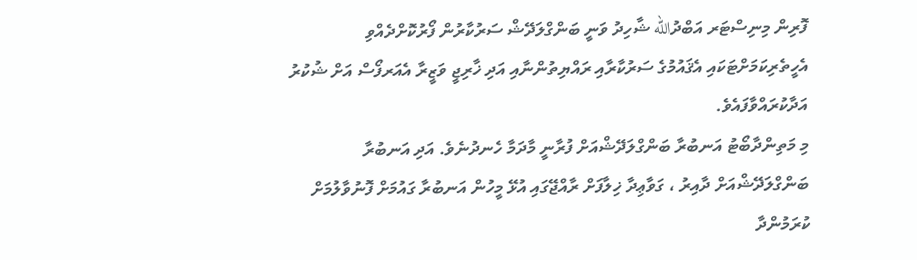ފޮރިން މިނިސްޓަރ އަބްދުالله ޝާހިދު ވަނީ ބަންގްލަދޭޝް ސަރުކާރުން ފޯރުކޮށްދެއްވި އެހީތެރިކަމަށްޓަކައި އެޤައުމުގެ ސަރުކާރާއި ރައްޔިތުންނާއި އަދި ޚާރިޖީ ވަޒީރާ އެއަރފޯސް އަށް ޝުކުރު އަދާކުރައްވާފައެވެ.
މި މަތިންދާބޯޓު އަނބުރާ ބަންގްލަދޭޝްއަށް ފުރާނީ މާދަމާ ހެނދުނެވެ. އަދި އަނބުރާ ބަންގްލަދޭޝްއަށް ދާއިރު ، ގަވާޢިދާ ޚިލާފަށް ރާއްޖޭގައި އުޅޭ މީހުން އަނބުރާ ގައުމަށް ފޮނުވާލުމަށް ކުރަމުންދާ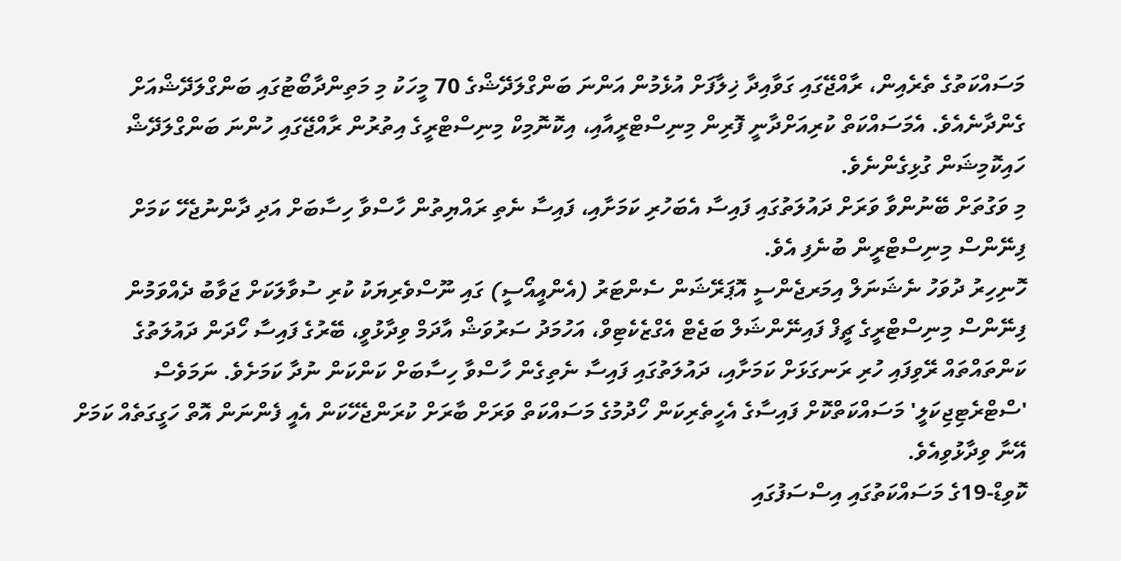މަސައްކަތުގެ ތެރެއިން، ރާއްޖޭގައި ގަވާއިދާ ޚިލާފަށް އުޅެމުން އަންނަ ބަންގްލަދޭޝްގެ 70 މީހަކު މި މަތިންދާބޯޓުގައި ބަންގްލަދޭޝްއަށް ގެންދާނެއެވެ. އެމަސައްކަތް ކުރިއަށްދާނީ ފޮރިން މިނިސްޓްރީއާއި، އިކޮނޮމިކް މިނިސްޓްރީގެ އިތުރުން ރާއްޖޭގައި ހުންނަ ބަންގްލަދޭޝް ހައިކޮމިޝަން ގުޅިގެންނެވެ.
މި ވަގުތަށް ބޭނުންވާ ވަރަށް ދައުލަތުގައި ފައިސާ އެބަހުރި ކަމަށާއި، ފައިސާ ނެތި ރައްޔިތުން ހާސްވާ ހިސާބަށް އަދި ދާންނުޖެހޭ ކަމަށް ފިނޭންސް މިނިސްޓްރީން ބުނެފި އެވެ.
ހޮނިހިރު ދުވަހު ނެޝަނަލް އިމަރޖެންސީ އޮޕަރޭޝަން ސެންޓަރު (އެންއީއޯސީ) ގައި ނޫސްވެރިޔަކު ކުރި ސުވާލަކަށް ޖަވާބު ދެއްވަމުން ފިނޭންސް މިނިސްޓްރީގެ ޗީފް ފައިނޭންޝަލް ބަޖެޓް އެގްޒެކެޓިވް، އަހުމަދު ސަރުވަޝް އާދަމް ވިދާޅުވީ، ބޭރުގެ ފައިސާ ހޯދަން ދައުލަތުގެ ކަންތައްތައް ރޭވިފައި ހުރި ރަނގަޅަށް ކަމަށާއި، ދައުލަތުގައި ފައިސާ ނެތިގެން ހާސްވާ ހިސާބަށް ކަންކަން ނުދާ ކަމަށެވެ. ނަމަވެސް 'ސްޓްރެޓިޖިކަލީ' މަސައްކަތްކޮށް ފައިސާގެ އެހީތެރިކަން ހޯދުމުގެ މަސައްކަތް ވަރަށް ބާރަށް ކުރަންޖެހޭކަން އެއީ ފެންނަން އޮތް ހަގީގަތެއް ކަމަށް އޭނާ ވިދާޅުވިއެވެ.
ކޮވިޑް-19ގެ މަސައްކަތުގައި އިސްސަފުގައި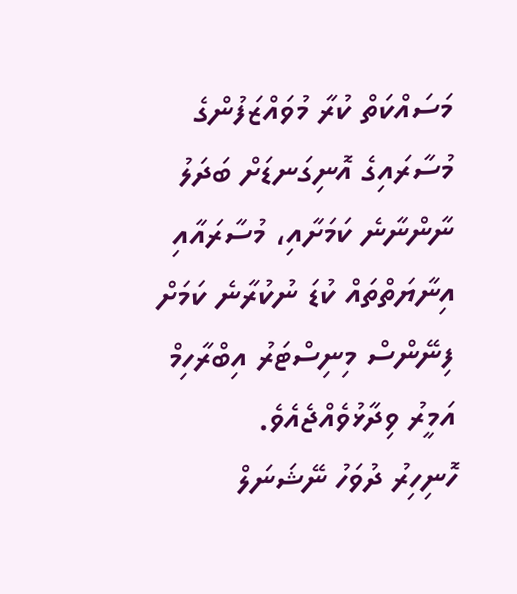މަސައްކަތް ކުރާ މުވައްޒަފުންގެ މުސާރައިގެ އޮނިގަނޑަށް ބަދަލު ނާންނާނެ ކަމަށާއި، މުސާރައާއި އިނާޔަތްތައް ކުޑަ ނުކުރާނެ ކަމަށް ފިނޭންސް މިނިސްޓަރު އިބްރާހިމް އަމީރު ވިދާޅުވެއްޖެއެވެ.
ހޮނިހިރު ދުވަހު ނޭޝަނަލް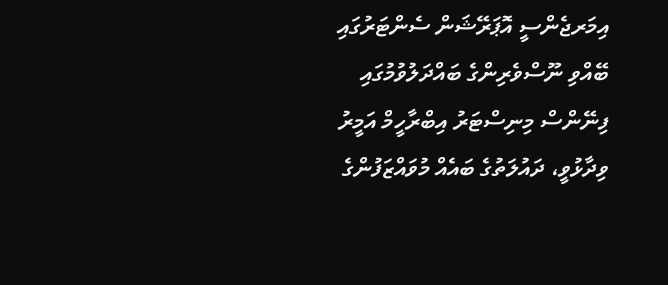އިމަރޖެންސީ އޮޕަރޭޝަން ސެންޓަރުގައި ބޭއްވި ނޫސްވެރިންގެ ބައްދަލުވުމުގައި ފިނޭންސް މިނިސްޓަރު އިބްރާހީމް އަމީރު ވިދާޅުވީ، ދައުލަތުގެ ބައެއް މުވައްޒަފުންގެ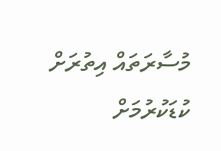މުސާރަތައް އިތުރަށް ކުޑަކުރުމަށް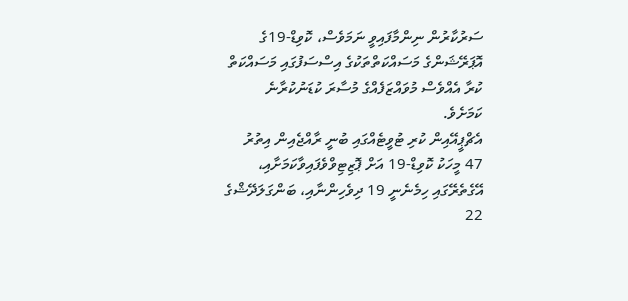ސަރުކާރުން ނިންމާފައިވީ ނަމަވެސް، ކޮވިޑް-19ގެ އޮޕަރޭޝަންގެ މަސައްކަތްތަކުގެ އިސްސަފުގައި މަސައްކަތް ކުރާ އެއްވެސް މުވައްޒަފެއްގެ މުސާރަ ކުޑަނުކުރާނެ ކަމަށެވެ.
އެޗްޕީއޭއިން ކުރި ޓުވީޓެއްގައި ބުނީ ރާއްޖެއިން އިތުރު 47 މީހަކު ކޮވިޑް-19 އަށް ޕޮޒިޓިވްވެފައިވާކަމަށާއި، އޭގެތެރޭގައި ހިމެނެނީ 19 ދިވެހިންނާއި، ބަންގަލަދޭޝްގެ 22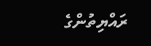ރައްޔިތުންގެ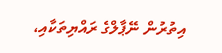އިތުރުން ނޭޕާލްގެ ރައްޔިތަކާއި،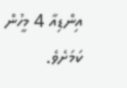އިންޑިއާ 4 މީހުން ކަމަށެވެ.